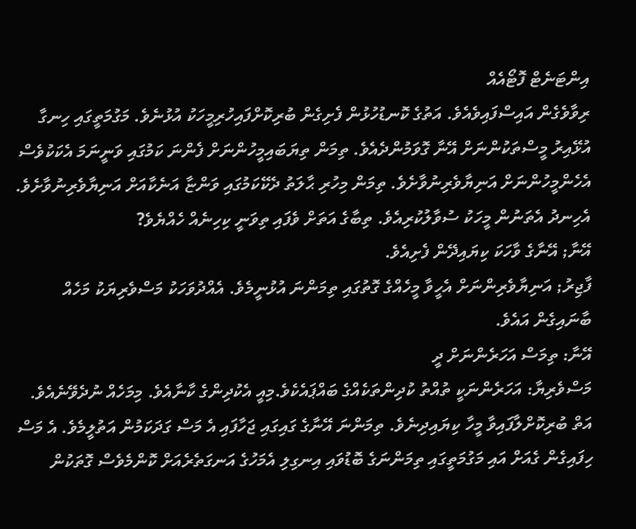އިންޓަނެޓް ފޮޓޯއެއް
ރިވާވެގެން އައިސްފައިވެއެވެ. އަތުގެ ކޮނޑުހުޅުން ފެށިގެން ބުރިކޮށްފައިހުރިމީހަކު އުޅުނެވެ. މަގުމަތީގައި ހިނގާ އުޅޭއިރު މީސްތަކުންނަށް އޭނާ ގޮވަމުންދެއެވެ. ތިމަން ތިޔަބައިމީހުންނަށް ފެންނަ ކަމުގައި ވަނީނަމަ އެކަކުވެސް އެހެންމީހުންނަށް އަނިޔާވެރިނުވާށެވެ. ތިމަން މިހުރި ޙާލަތު ދެކޭކަމުގައި ވަންޏާ އަނެކާއަށް އަނިޔާވެރިނުވާށެވެ.
އެހިނދު އެތަނުން މީހަކު ސުވާލުކުރިއެވެ. ތިބާގެ އަތަށް ވެފައި ތިވަނީ ކިހިނެއް ހެއްޔެވެ?
އޭނާ; އޭނާގެ ވާހަކަ ކިޔައިދޭން ފެށިއެވެ.
ފާޖިރު; އަނިޔާވެރިންނަށް އެހީވާ މީހެއްގެ ގޮތުގައި ތިމަންނަ އުޅުނީމެވެ. އެއްދުވަހަކު މަސްވެރިޔަކު މަހެއް ބާނައިގެން އައެވެ.
އޭނާ: ތިމަސް އަހަރެންނަށް ދީ
މަސްވެރިޔާ: އަހަރެންނަކީ ތުއްތު ކުދިންތަކެއްގެ ބައްޕައެކެވެ.މިއީ އެކުދިންގެ ކާނާއެވެ. މިމަހެއް ނުދެވޭނެއެވެ. އަތް ބުރިކޮށްލާފައިވާ މީހާ ކިޔައިދިނެވެ. ތިމަންނަ އޭނާގެ ގައިގައި ޖަހާފައި އެ މަސް ގަދަކަމުން އަތުލީމެވެ. އެ މަސް ހިފައިގެން ގެއަށް އައި މަގުމަތީގައި ތިމަންނަގެ ބޮޑުވައި އިނގިލި އެމަހުގެ އަނގަތެރެއަށް ކޮންމެވެސް ގޮތަކުން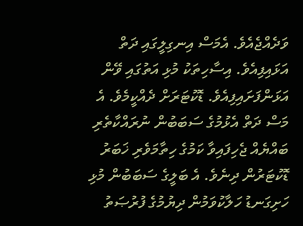ވަދެއްޖެއެވެ. އެމަސް އިނގިލީގައި ދަތް އަޅައިފިއެވެ. އިސާހިތަކު މުޅި އަތުގައި ވޭން އަޅަންފަށައިފިއެވެ. ޑޮކުޓަރަށް ދެއްކީމެވެ. އެ މަސް ދަތް އެޅުމުގެ ސަބަބުން ނުރައްކާތެރި ބައްޔެއް ޖެހިފައިވާ ކަމުގެ ހިތާމަވެރި ޚަބަރު ޑޮކުޓަރުން ދިނެވެ. އެ ބަލީގެ ސަބަބުން މުޅި ހަށިގަނޑު ހަލާކުވަމުން ދިޔުމުގެ ފުރުޞަތު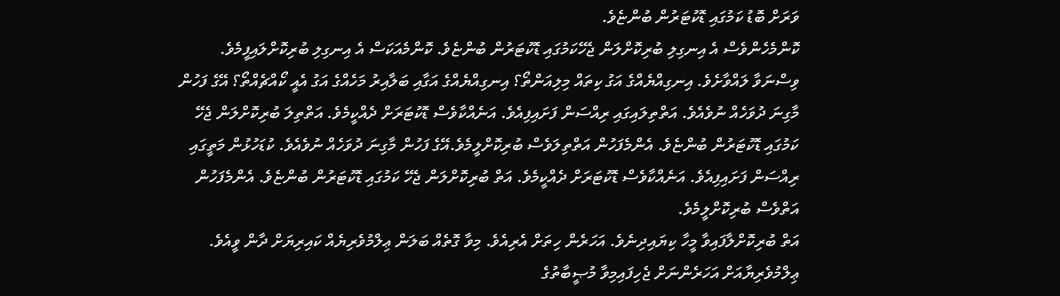ވަރަށް ބޮޑު ކަމުގައި ޑޮކުޓަރުން ބުންޏެވެ.
ކޮންމެހެންވެސް އެ އިނގިލި ބުރިކޮށްލަން ޖެހޭކަމުގައި ޑޮކުޓަރުން ބުންޏެވެ. ކޮންމެއަކަސް އެ އިނގިލި ބުރިކޮށްލައިފީމެވެ. ވިސްނަވާ ލައްވާށެވެ. އިނގިއްޔެއްގެ އަގު ކިތައް މިލިއަންތޯ؟ އިނގިއްޔެއްގެ އަގާއި ބަލާއިރު މަހެއްގެ އަގު އެއީ ކޯއްޗެއްތޯ؟ އޭގެ ފަހުން މާގިނަ ދުވަހެއް ނުވެއެވެ. އަތްތިލައިގައި ރިއްސަން ފަށައިފިއެވެ. އަނެއްކާވެސް ޑޮކުޓަރަށް ދެއްކީމެވެ. އަތްތިލަ ބުރިކޮށްލަން ޖެހޭ ކަމުގައި ޑޮކުޓަރުން ބުންޏެވެ. އެންމެފަހުން އަތްތިލަވެސް ބުރިކޮށްލީމެވެ.އޭގެ ފަހުން މާގިނަ ދުވަހެއް ނުވެއެވެ. ކުޑަހުޅުން މަތީގައި ރިއްސަން ފަށައިފިއެވެ. އަނެއްކާވެސް ޑޮކުޓަރަށް ދެއްކީމެވެ. އަތް ބުރިކޮށްލަން ޖެހޭ ކަމުގައި ޑޮކުޓަރުން ބުންޏެވެ. އެންމެފަހުން އަތްވެސް ބުރިކޮށްލީމެވެ.
އަތް ބުރިކޮށްލާފައިވާ މީހާ ކިޔައިދިނެވެ. އަހަރެން ހިތަށް އެރިއެވެ. މިވާ ގޮތެއް ބަލަން ޢިލްމުވެރިޔެއް ކައިރިޔަށް ދާން ވީއެވެ.
ޢިލްމުވެރިޔާއަށް އަހަރެންނަށް ޖެހިފައިމިވާ މުޞީބާތުގެ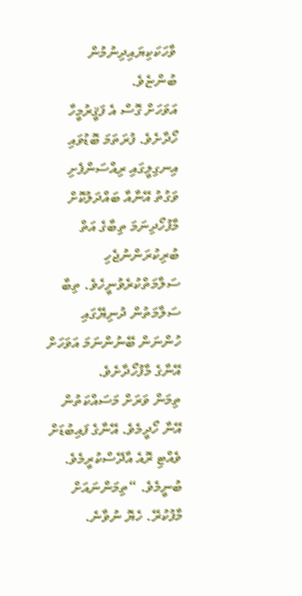ވާހަކަކިޔައިދިނުމުން ބުންޏެވެ.
އަވަހަށް ގޮސް އެ ފަޤީރުމީހާ ހޯދާށެވެ. ފުރަތަމަ ބޮޑުވައި އިނގިލީގައި ރިއްސަންފެށި ވަގުތު އޭނާއާ ބައްދަލުކޮށް މާފުހޯދިނަމަ ތިބާގެ އަތް ބުރިކުރަންނުޖެހި ސަލާމަތްކުރެވުނީހެވެ. ތިބާ ސަލާމަތުން ދުނިޔޭގައި ހުންނަން ބޭނުންނަމަ އަވަހަށް އޭނާގެ މާފުހޯދާށެވެ.
ތިމަން ވަރަށް މަސައްކަތުން އޭނާ ހޯދީމެވެ. އޭނާގެ ފައިބުޑަށް ވެއްޓި ރޮއެ އާދޭސްކުރީމެވެ.
ބުނީމެވެ. “ތިމަންނައަށް މާފުކުރޭ. ހެޔޮ ނުވާނެ.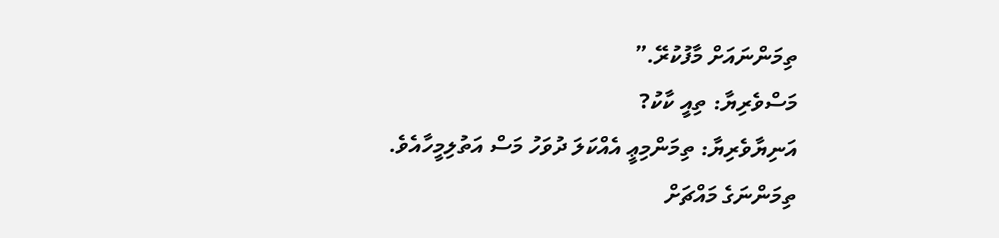ތިމަންނައަށް މާފުކުރޭ.”
މަސްވެރިޔާ: ތިއީ ކާކު?
އަނިޔާވެރިޔާ: ތިމަންމިޢީ އެއްކަލަ ދުވަހު މަސް އަތުލިމީހާއެވެ. ތިމަންނަގެ މައްޗަށް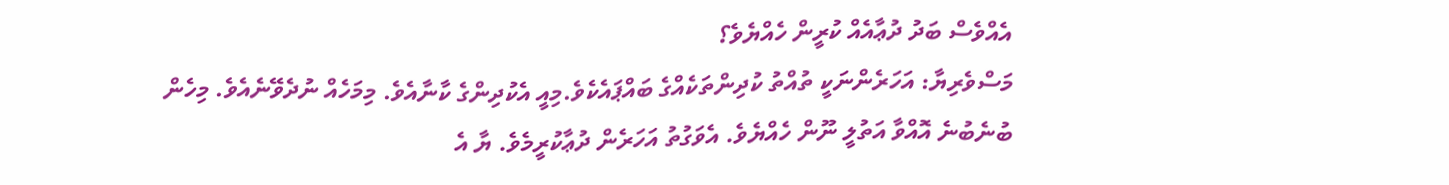އެއްވެސް ބަދު ދުޢާއެއް ކުރީން ހެއްޔެވެ؟
މަސްވެރިޔާ: އަހަރެންނަކީ ތުއްތު ކުދިންތަކެއްގެ ބައްޕައެކެވެ.މިއީ އެކުދިންގެ ކާނާއެވެ. މިމަހެއް ނުދެވޭނެއެވެ. މިހެން ބުނެބުނެ އޮއްވާ އަތުލީ ނޫން ހެއްޔެވެ. އެވަގުތު އަހަރެން ދުޢާކުރީމެވެ. ޔާ އެ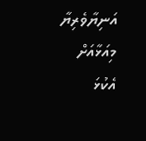އަނިޔާވެރިޔާ މިއަޅާއަށް އެކުޅަ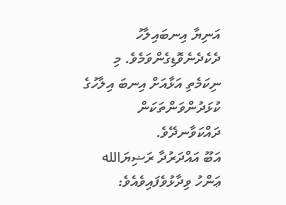އަނިޔާ އިނބައިލާހު ދެކެދެނެވޮޑިގެންވަމެވެ. މި ނިކަމެތި އަޅާއަށް އިނބަ އިލާހުގެ ކުޅަދުންވަންތަކަން ދައްކަވާނދޭވެ.
އަބޫ އައްދަރުދާ ރަޟިޔަالله ޢަންހު ވިދާޅުވެފައިވެއެވެ: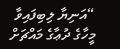“އަނިޔާ ލިބިފައިވާ މީހާގެ ދުޢާގެ މައްޗަށް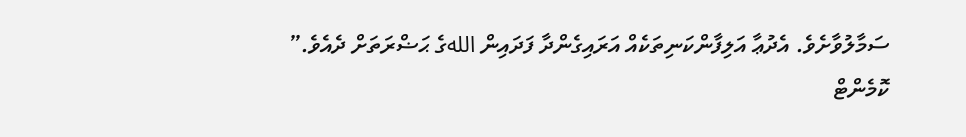ސަމާލުވާށެވެ. އެދުޢާ އަލިފާންކަނިތަކެއް އަރައިގެންދާ ފަދައިން اللهގެ ޙަޟްރަތަށް ދެއެވެ.”
ކޮމެންޓް